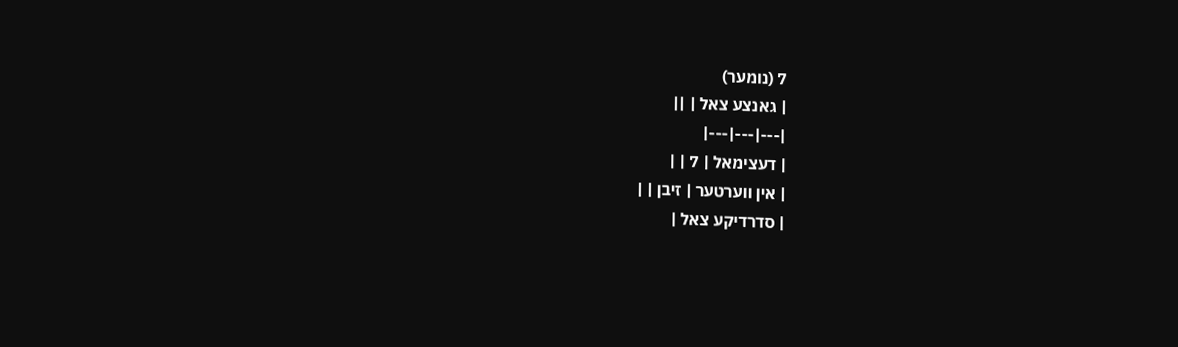7 (נומער)
| גאנצע צאל | ||
|---|---|---|
| דעצימאל | 7 | |
| אין ווערטער | זיבן | |
| סדרדיקע צאל |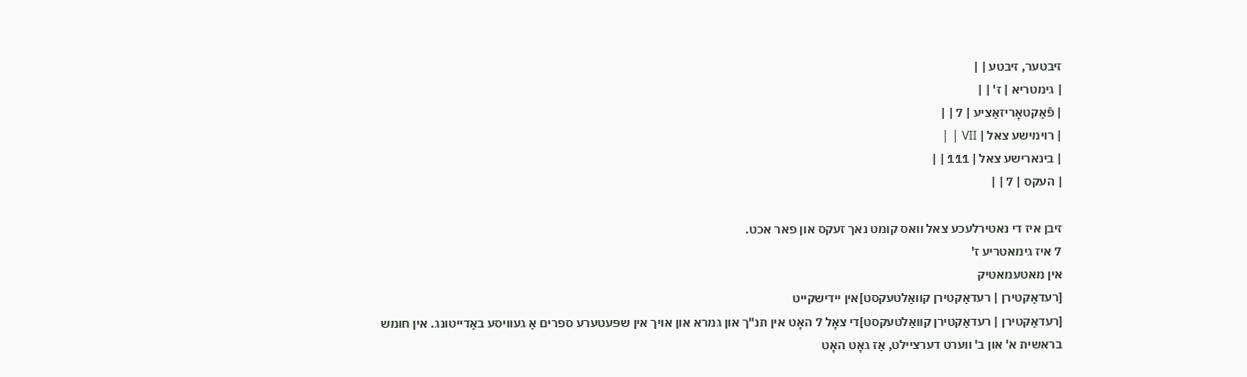זיבטער, זיבטע | |
| גימטריא | ז' | |
| פֿאַקטאָריזאַציע | 7 | |
| רוימישע צאל | VII | |
| בינארישע צאל | 111 | |
| העקס | 7 | |

זיבן איז די נאטירלעכע צאל וואס קומט נאך זעקס און פאר אכט.
7 איז גימאטריע ז'
אין מאטעמאטיק
[רעדאַקטירן | רעדאַקטירן קוואַלטעקסט]אין יידישקייט
[רעדאַקטירן | רעדאַקטירן קוואַלטעקסט]די צאָל 7 האָט אין תנ"ך און גמרא און אויך אין שפּעטערע ספרים אַ געוויסע באַדייטונג. אין חומש בראשית א' און ב' ווערט דערציילט, אַז גאָט האָט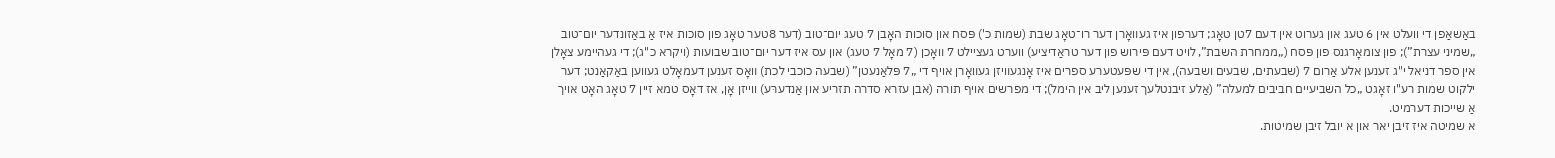באַשאַפן די וועלט אין 6 טעג און גערוט אין דעם 7טן טאָג; דערפון איז געװאָרן דער רו־טאָג שבת (שמות כ') פּסח און סוכות האָבן 7 טעג יום־טוב (דער 8טער טאָג פון סוכות איז אַ באַזונדער יום־טוב „שמיני עצרת”); פון צומאָרגנס פון פּסח („ממחרת השבת”, לויט דעם פּירוש פון דער טראַדיציע) ווערט געציילט 7 װאָכן (7 מאָל 7 טעג) און עס איז דער יום־טוב שבועות (ויקרא כ"ג); די געהיימע צאָלן אין ספר דניאל י"ג זענען אלע אַרום 7 (שבעתים, שבעים ושבעה), אין די שפּעטערע ספרים איז אָנגעװיזן געװאָרן אויף די „7 פּלאַנעטן” (שבעה כוכבי לכת) װאָס זענען דעמאָלט געווען באַקאַנט; דער ילקוט שמות רע"ו זאָגט „כל השביעיים חביבים למעלה” (אַלע זיבנטלעך זענען ליב אין הימל); די מפרשים אויף תורה (אבן עזרא סדרה תזריע און אַנדערּע) ווייזן אָן, אז דאָס טמא זיין 7 טאָג האָט אויך אַ שייכות דערמיט.
א שמיטה איז זיבן יאר און א יובל זיבן שמיטות.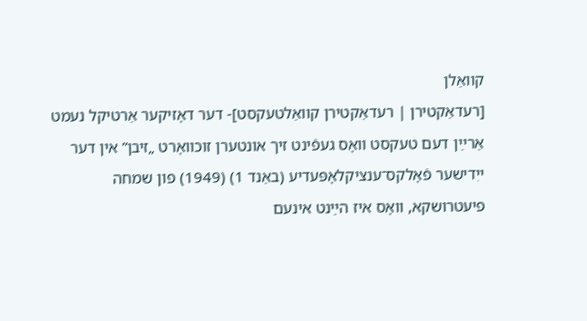קוואַלן
[רעדאַקטירן | רעדאַקטירן קוואַלטעקסט]- דער דאָזיקער אַרטיקל נעמט אַרײַן דעם טעקסט װאָס געפֿינט זיך אונטערן זוכװאָרט „זיבן” אין דער ייִדישער פֿאָלקס־ענציקלאָפּעדיע (באַנד 1) (1949) פון שמחה פיעטרושקא, וואָס איז הײַנט אינעם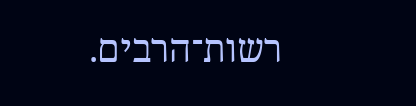רשות־הרבים.